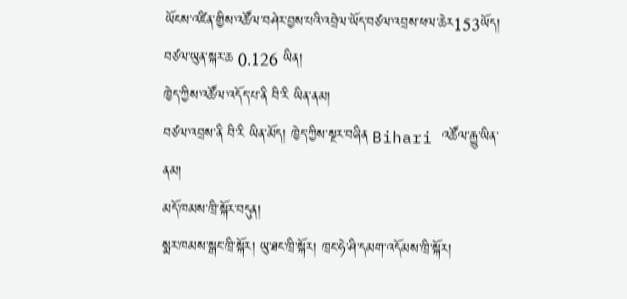ཡོངས་འཛིན་གྱིས་འཚོལ་བཤེར་བྱས་པའི་འབྲེལ་ཡོད་བཙལ་འབྲས་ཕལ་ཆེར153ཡོད།  བཙལ་ཡུན་སྐར་ཆ 0.126 ཡིན།
ཁྱེད་ཀྱིས་འཚོལ་འདོད་པ་ནི བི་རི ཡིན་ནམ།
བཙལ་འབྲས་ནི བི་རི ཡིན་མོད། ཁྱེད་ཀྱིས་སྔར་བཞིན Bihari འཚོལ་རྒྱུ་ཡིན་ནམ།
མདོ་ཁམས་ཁྲི་སྐོར་བདུན།
སྨར་ཁམས་སྒང་ཁྲི་སྐོར། ཡུ་ཐང་ཁྲི་སྐོར། ཁྲང་ཧེ་ཤི་དམག་འདོམས་ཁྲི་སྐོར།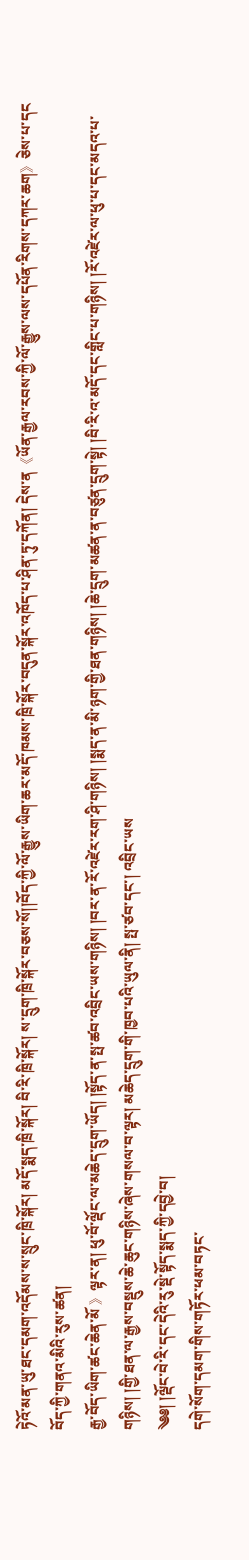ཏེའོ་མན་ཡུ་ཐང་དམག་འདོམས་ས་སྲུང་ཁྲི་སྐོར། མདོ་སྨད་ཁྲི་སྐོར། བི་རི་ཁྲི་སྐོར། ས་དྲུག་ཁྲི་སྐོར་བཅས་སོ།།བོད་ཀྱི་ལོ་རྒྱུས་ཡིག་ཆར་མདོ་ཁམས་ཁྲི་སྐོར་བདུན་སྐོར་འཁོད་པ་ཤིན་ཏུ་དཀོན། དེས་ན《ཡོན་རྒྱལ་རབས་ཀྱི་ལོ་རྒྱུས་ལས་དཔོན་རིགས་དཀར་ཆག》ཅེས་པ་དང
བོད་ཀྱི་གནའ་མིའི་རུས་ཚན།
རྒྱ་བོད་ཡིག་ཚང་ཆེན་མོ 》ལྟར་ན། ཕུ་བོ་ལྡོང་ལ་མཆེད་དྲུག་ཡོད། །སྟོད་ན་སྤ་ཚབ་འབྲིང་ཡས་གཉིས། །བར་ན་རོ་འཛེར་རག་ཤི་གཉིས། །སྨད་ན་མི་ཉག་གྱི་ཐན་གཉིས། །ཆེ་དྲུག་མཚན་ན་བཙུན་དྲུག་སྟེ། །བི་རི་འ་མདོ་དང་གླིང་པ་གཉིས། །རོ་འཛེར་ལ་ཕུ་པ་དང་མདའ་པ་གཉིས། །གྱི་ཐན་ལ་རྒྱས་བསྡུས་ཆེ་ཆུང་གཉིས་ཞེས་གསལ་བ་ལྟར། མཆེད་དྲུག་གི་ཁྱབ་པའི་ཡུལ་ནི། སྤ་ཙབ་དང་། འབྲིང་ཡས
༄༅། །ལྡོང་བེ་རི་དང་དེའི་རུ་སྡེ་སྟོད་སྨད་ཀྱི་དབྱེ་བ།
དགེ་སོག་དམག་གིས་གཏོར་ཕམ་བཏང་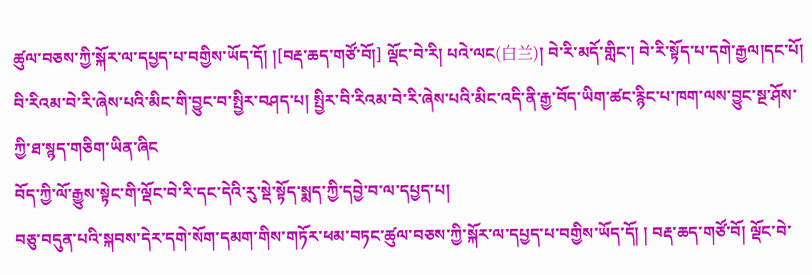ཚུལ་བཅས་ཀྱི་སྐོར་ལ་དཔྱད་པ་བགྱིས་ཡོད་དོ། །[བརྡ་ཆད་གཙོ་བོ།] ལྡོང་བེ་རི། པའེ་ལང(白兰)། བེ་རི་མདོ་གླིང་། བེ་རི་སྟོད་པ་དགེ་རྒྱལ།དང་པོ། བི་རིའམ་བེ་རི་ཞེས་པའི་མིང་གི་བྱུང་བ་སྤྱིར་བཤད་པ། སྤྱིར་བི་རིའམ་བེ་རི་ཞེས་པའི་མིང་འདི་ནི་རྒྱ་བོད་ཡིག་ཚང་རྙིང་པ་ཁག་ལས་བྱུང་སྔ་ཤོས་ཀྱི་ཐ་སྙད་གཅིག་ཡིན་ཞིང
བོད་ཀྱི་ལོ་རྒྱུས་སྟེང་གི་ལྡོང་བེ་རི་དང་དེའི་རུ་སྡེ་སྟོད་སྨད་ཀྱི་དབྱེ་བ་ལ་དཔྱད་པ།
བཅུ་བདུན་པའི་སྐབས་དེར་དགེ་སོག་དམག་གིས་གཏོར་ཕམ་བཏང་ཚུལ་བཅས་ཀྱི་སྐོར་ལ་དཔྱད་པ་བགྱིས་ཡོད་དོ། ། བརྡ་ཆད་གཙོ་བོ། ལྡོང་བེ་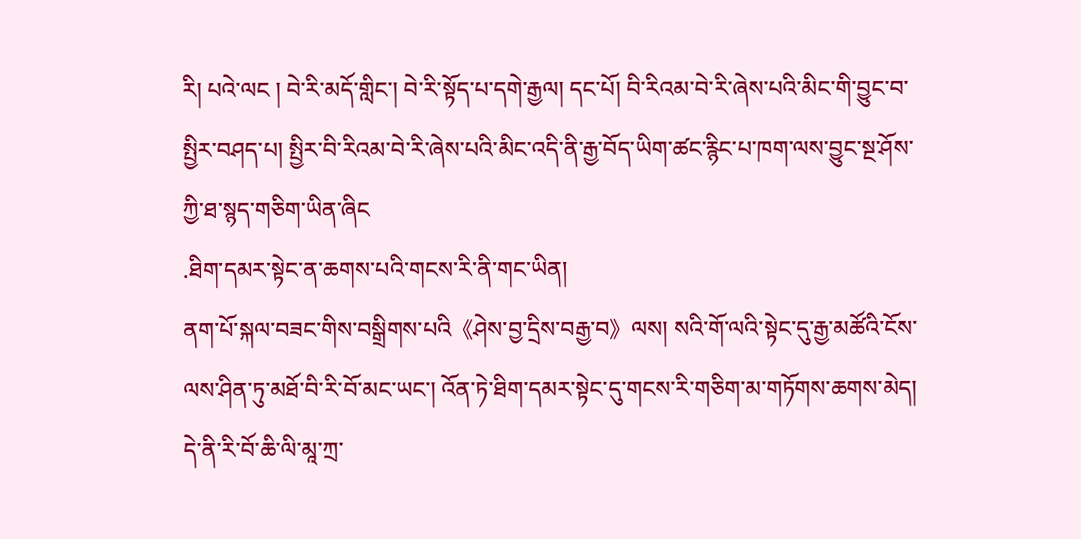རི། པའེ་ལང ། བེ་རི་མདོ་གླིང་། བེ་རི་སྟོད་པ་དགེ་རྒྱལ། དང་པོ། བི་རིའམ་བེ་རི་ཞེས་པའི་མིང་གི་བྱུང་བ་སྤྱིར་བཤད་པ། སྤྱིར་བི་རིའམ་བེ་རི་ཞེས་པའི་མིང་འདི་ནི་རྒྱ་བོད་ཡིག་ཚང་རྙིང་པ་ཁག་ལས་བྱུང་སྔ་ཤོས་ཀྱི་ཐ་སྙད་གཅིག་ཡིན་ཞིང
.ཐིག་དམར་སྟེང་ན་ཆགས་པའི་གངས་རི་ནི་གང་ཡིན།
ནག་པོ་སྐལ་བཟང་གིས་བསྒྲིགས་པའི《ཤེས་བྱ་དྲིས་བརྒྱ་བ》ལས། སའི་གོ་ལའི་སྟེང་དུ་རྒྱ་མཚོའི་ངོས་ལས་ཤིན་ཏུ་མཐོ་བི་རི་བོ་མང་ཡང་། འོན་ཏེ་ཐིག་དམར་སྟེང་དུ་གངས་རི་གཅིག་མ་གཏོགས་ཆགས་མེད། དེ་ནི་རི་བོ་ཆི་ལི་མཱ་ཀྲ་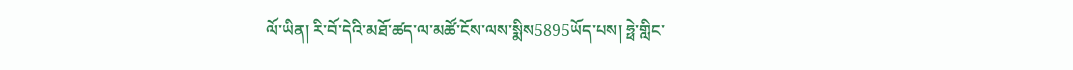ལོ་ཡིན། རི་བོ་དེའི་མཐོ་ཚད་ལ་མཚོ་ངོས་ལས་སྨིས5895ཡོད་པས། ཧྥེ་གླིང་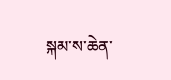སྐམ་ས་ཆེན་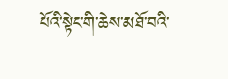པོའི་སྟེང་གི་ཆེས་མཐོ་བའི་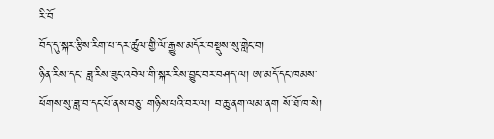རི་བོ
བོད་དུ་སྐར་རྩིས་རིག་པ་དར་ཚུལ་གྱི་ལོ་རྒྱུས་མདོར་བསྡུས་སུ་གླེང་བ།
ཉིན་རིས་དང་ ཟླ་རིས་ཟུང་འབེལ་གི་སྐར་རིས་བྱུང་བར་བཤད་ལ། ཨ་མདོ་དང་ཁམས་ཕོགས་སུ་ཟླ་བ་དང་པོ་ནས་བཅུ་ གཉིས་པའི་བར་ལ། བ་ཆུ་ནག་ལམ་ནག སོ་ཐོ་ཁ་སེ།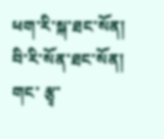ཕག་རི་སྐ་ཐང་སོན། བི་རི་སོན་ཐང་སོན། གང་ རྩྭ་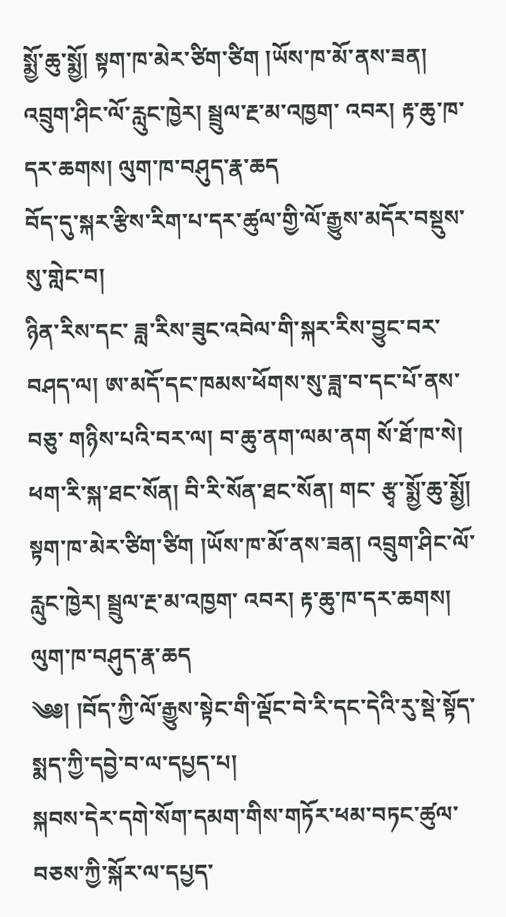སྨྱོ་ཆུ་སྨྱོ། སྟག་ཁ་མེར་ཙིག་ཙིག །ཡོས་ཁ་མོ་ནས་ཟན། འབྲུག་ཤིང་ལོ་རླུང་ཁྱེར། སྦྲུལ་རྔ་མ་འཁྱག་ འབར། རྟ་ཆུ་ཁ་དར་ཆགས། ལུག་ཁ་བཤུད་རྣ་ཆད
བོད་དུ་སྐར་རྩིས་རིག་པ་དར་ཚུལ་གྱི་ལོ་རྒྱུས་མདོར་བསྡུས་སུ་གླེང་བ།
ཉིན་རིས་དང་ ཟླ་རིས་ཟུང་འབེལ་གི་སྐར་རིས་བྱུང་བར་བཤད་ལ། ཨ་མདོ་དང་ཁམས་ཕོགས་སུ་ཟླ་བ་དང་པོ་ནས་བཅུ་ གཉིས་པའི་བར་ལ། བ་ཆུ་ནག་ལམ་ནག སོ་ཐོ་ཁ་སེ། ཕག་རི་སྐ་ཐང་སོན། བི་རི་སོན་ཐང་སོན། གང་ རྩྭ་སྨྱོ་ཆུ་སྨྱོ། སྟག་ཁ་མེར་ཙིག་ཙིག །ཡོས་ཁ་མོ་ནས་ཟན། འབྲུག་ཤིང་ལོ་རླུང་ཁྱེར། སྦྲུལ་རྔ་མ་འཁྱག་ འབར། རྟ་ཆུ་ཁ་དར་ཆགས། ལུག་ཁ་བཤུད་རྣ་ཆད
༄༅། །བོད་ཀྱི་ལོ་རྒྱུས་སྟེང་གི་ལྡོང་བེ་རི་དང་དེའི་རུ་སྡེ་སྟོད་སྨད་ཀྱི་དབྱེ་བ་ལ་དཔྱད་པ།
སྐབས་དེར་དགེ་སོག་དམག་གིས་གཏོར་ཕམ་བཏང་ཚུལ་བཅས་ཀྱི་སྐོར་ལ་དཔྱད་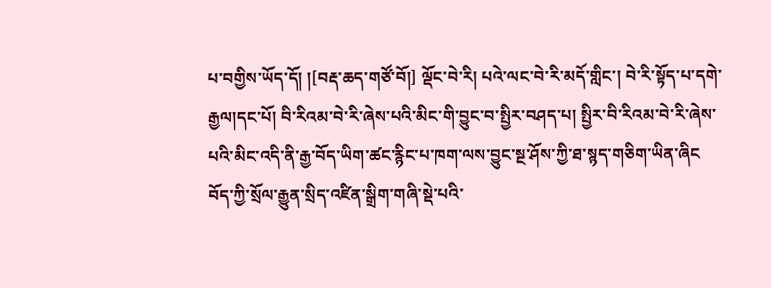པ་བགྱིས་ཡོད་དོ། །[བརྡ་ཆད་གཙོ་བོ།] ལྡོང་བེ་རི། པའེ་ལང་བེ་རི་མདོ་གླིང་། བེ་རི་སྟོད་པ་དགེ་རྒྱལ།དང་པོ། བི་རིའམ་བེ་རི་ཞེས་པའི་མིང་གི་བྱུང་བ་སྤྱིར་བཤད་པ། སྤྱིར་བི་རིའམ་བེ་རི་ཞེས་པའི་མིང་འདི་ནི་རྒྱ་བོད་ཡིག་ཚང་རྙིང་པ་ཁག་ལས་བྱུང་སྔ་ཤོས་ཀྱི་ཐ་སྙད་གཅིག་ཡིན་ཞིང
བོད་ཀྱི་སྲོལ་རྒྱུན་སྲིད་འཛིན་སྒྲིག་གཞི་སྡེ་པའི་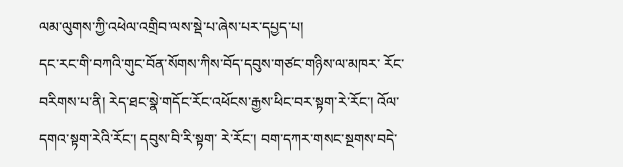ལམ་ལུགས་ཀྱི་འཕེལ་འགྲིབ་ལས་སྡེ་པ་ཞེས་པར་དཔྱད་པ།
དང་རང་གི་བཀའི་གུང་བོན་སོགས་ཀིས་བོད་དབུས་གཙང་གཉིས་ལ་མཁར་ རོང་བརིགས་པ་ནི། རེད་ཐང་སྣེ་གདོང་རོང་འཕོངས་རྒྱས་ཕིང་བར་སྟག་རེ་རོང་། འོལ་དགའ་སྟག་རེའི་རོང་། དབུས་བི་རི་སྟག་ རེ་རོང་། བག་དཀར་གསང་སྔགས་བདེ་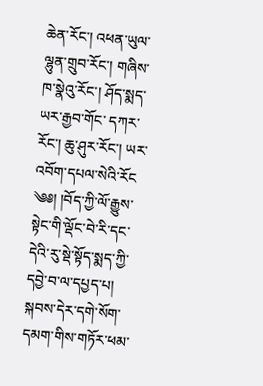ཆེན་རོང་། འཕན་ཡུལ་ལྷུན་གྲུབ་རོང་། གཞིས་ཁ་སྣེའུ་རོང་། ཤོད་སྨད་ཡར་རྒྱབ་གོང་ དཀར་རོང་། ཆུ་ཤུར་རོང་། ཡར་འབོག་དཔལ་སེའི་རོང
༄༅། །བོད་ཀྱི་ལོ་རྒྱུས་སྟེང་གི་ལྡོང་བེ་རི་དང་དེའི་རུ་སྡེ་སྟོད་སྨད་ཀྱི་དབྱེ་བ་ལ་དཔྱད་པ།
སྐབས་དེར་དགེ་སོག་དམག་གིས་གཏོར་ཕམ་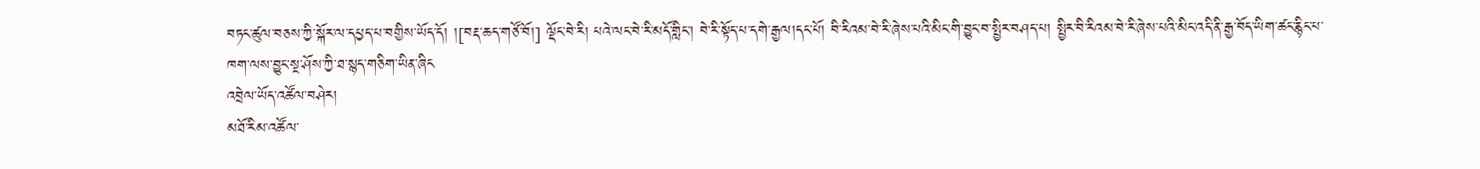བཏང་ཚུལ་བཅས་ཀྱི་སྐོར་ལ་དཔྱད་པ་བགྱིས་ཡོད་དོ། །[བརྡ་ཆད་གཙོ་བོ།] ལྡོང་བེ་རི། པའེ་ལང་བེ་རི་མདོ་གླིང་། བེ་རི་སྟོད་པ་དགེ་རྒྱལ།དང་པོ། བི་རིའམ་བེ་རི་ཞེས་པའི་མིང་གི་བྱུང་བ་སྤྱིར་བཤད་པ། སྤྱིར་བི་རིའམ་བེ་རི་ཞེས་པའི་མིང་འདི་ནི་རྒྱ་བོད་ཡིག་ཚང་རྙིང་པ་ཁག་ལས་བྱུང་སྔ་ཤོས་ཀྱི་ཐ་སྙད་གཅིག་ཡིན་ཞིང
འབྲེལ་ཡོད་འཚོལ་བཤེར།
མཐོ་རིམ་འཚོལ་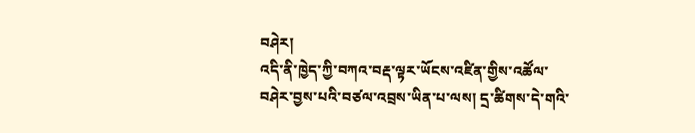བཤེར།
འདི་ནི་ཁྱེད་ཀྱི་བཀའ་བརྡ་ལྟར་ཡོངས་འཛིན་གྱིས་འཚོལ་བཤེར་བྱས་པའི་བཙལ་འབྲས་ཡིན་པ་ལས། དྲ་ཚིགས་དེ་གའི་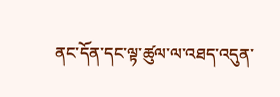ནང་དོན་དང་ལྟ་ཚུལ་ལ་འཐད་འདུན་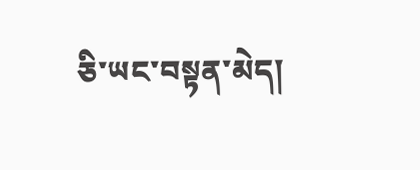ཅི་ཡང་བསྟན་མེད།